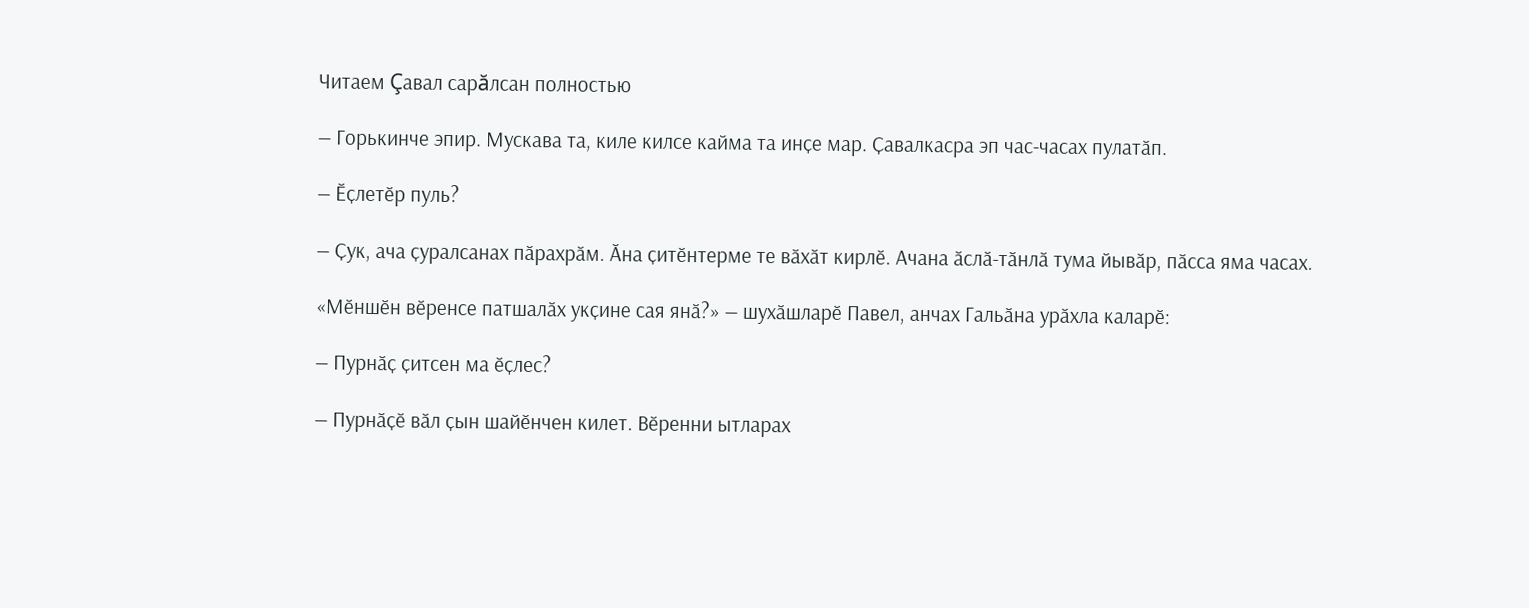Читаем Çавал сарăлсан полностью

— Горькинче эпир. Мускава та, киле килсе кайма та инҫе мар. Ҫавалкасра эп час-часах пулатӑп.

— Ӗҫлетӗр пуль?

— Ҫук, ача ҫуралсанах пӑрахрӑм. Ӑна ҫитӗнтерме те вӑхӑт кирлӗ. Ачана ӑслӑ-тӑнлӑ тума йывӑр, пӑсса яма часах.

«Мӗншӗн вӗренсе патшалӑх укҫине сая янӑ?» — шухӑшларӗ Павел, анчах Гальӑна урӑхла каларӗ:

— Пурнӑҫ ҫитсен ма ӗҫлес?

— Пурнӑҫӗ вӑл ҫын шайӗнчен килет. Вӗренни ытларах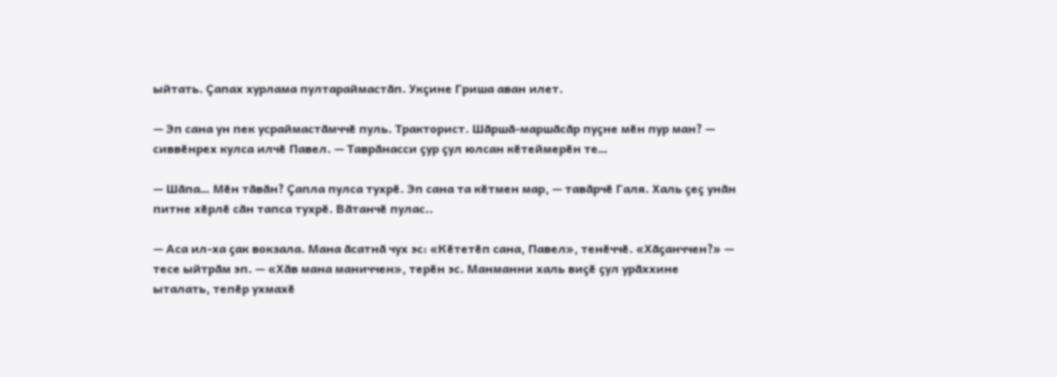ыйтать. Ҫапах хурлама пултараймастӑп. Укҫине Гриша аван илет.

— Эп сана ун пек усраймастӑмччӗ пуль. Тракторист. Шӑршӑ-маршӑсӑр пуҫне мӗн пур ман? — сиввӗнрех кулса илчӗ Павел. — Таврӑнасси ҫур ҫул юлсан кӗтеймерӗн те…

— Шӑпа… Мӗн тӑвӑн? Ҫапла пулса тухрӗ. Эп сана та кӗтмен мар, — тавӑрчӗ Галя. Халь ҫеҫ унӑн питне хӗрлӗ сӑн тапса тухрӗ. Вӑтанчӗ пулас..

— Аса ил-ха ҫак вокзала. Мана ӑсатнӑ чух эс: «Кӗтетӗп сана, Павел», тенӗччӗ. «Хӑҫанччен?» — тесе ыйтрӑм эп. — «Хӑв мана маниччен», терӗн эс. Манманни халь виҫӗ ҫул урӑххине ыталать, тепӗр ухмахӗ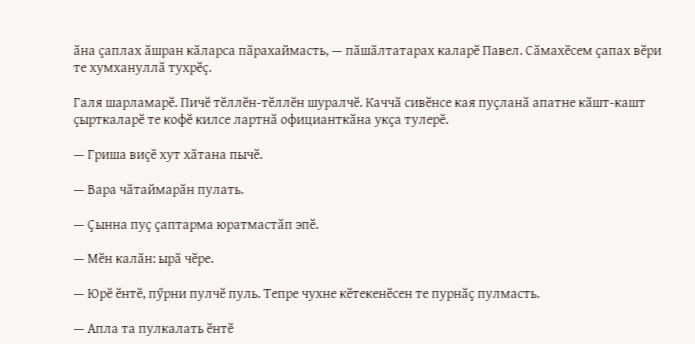ӑна ҫаплах ӑшран кӑларса пӑрахаймасть, — пӑшӑлтатарах каларӗ Павел. Сӑмахӗсем ҫапах вӗри те хумхануллӑ тухрӗҫ.

Галя шарламарӗ. Пичӗ тӗллӗн-тӗллӗн шуралчӗ. Каччӑ сивӗнсе кая пуҫланӑ апатне кӑшт-кашт ҫырткаларӗ те кофӗ килсе лартнӑ официанткӑна укҫа тулерӗ.

— Гриша виҫӗ хут хӑтана пычӗ.

— Вара чӑтаймарӑн пулать.

— Ҫынна пуҫ ҫаптарма юратмастӑп эпӗ.

— Мӗн калӑн: ырӑ чӗре.

— Юрӗ ӗнтӗ, пӳрни пулчӗ пуль. Тепре чухне кӗтекенӗсен те пурнӑҫ пулмасть.

— Апла та пулкалать ӗнтӗ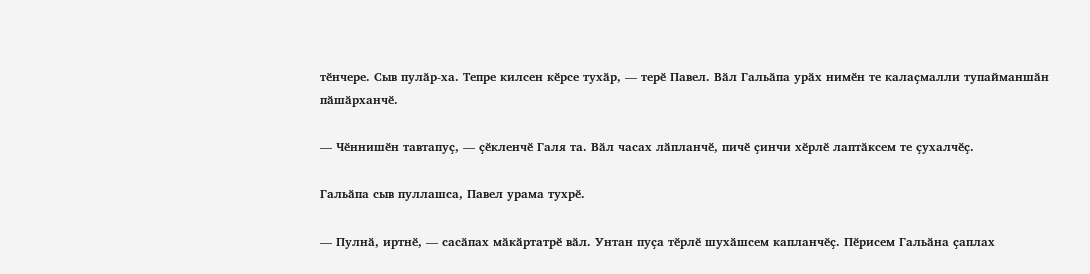тӗнчере. Сыв пулӑр-ха. Тепре килсен кӗрсе тухӑр, — терӗ Павел. Вӑл Гальӑпа урӑх нимӗн те калаҫмалли тупайманшӑн пӑшӑрханчӗ.

— Чӗннишӗн тавтапуҫ, — ҫӗкленчӗ Галя та. Вӑл часах лӑпланчӗ, пичӗ ҫинчи хӗрлӗ лаптӑксем те ҫухалчӗҫ.

Гальӑпа сыв пуллашса, Павел урама тухрӗ.

— Пулнӑ, иртнӗ, — сасӑпах мӑкӑртатрӗ вӑл. Унтан пуҫа тӗрлӗ шухӑшсем капланчӗҫ. Пӗрисем Гальӑна ҫаплах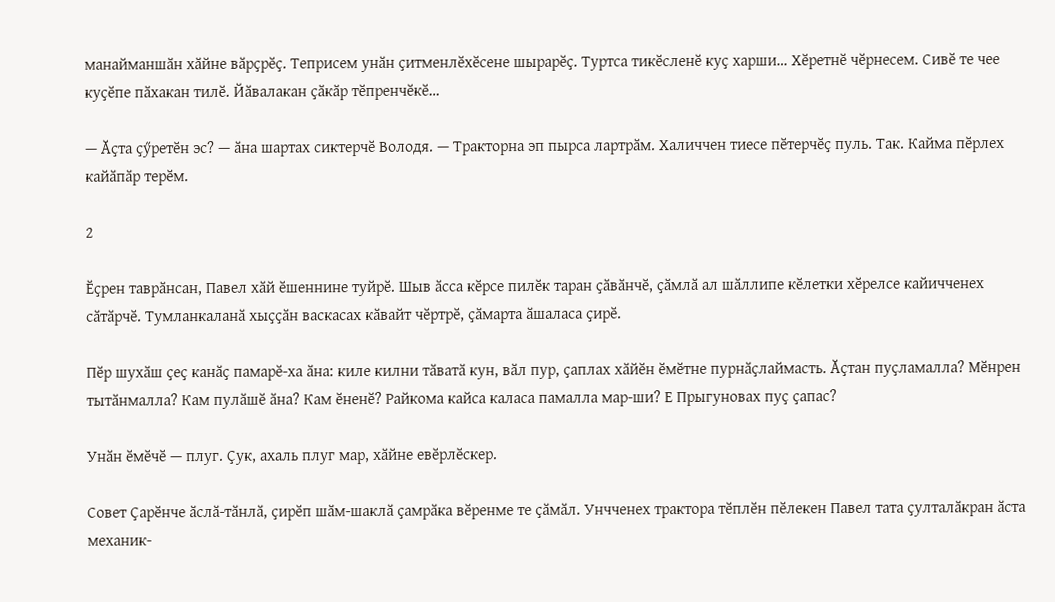манайманшӑн хӑйне вӑрҫрӗҫ. Теприсем унӑн ҫитменлӗхӗсене шырарӗҫ. Туртса тикӗсленӗ куҫ харши… Хӗретнӗ чӗрнесем. Сивӗ те чее куҫӗпе пӑхакан тилӗ. Йӑвалакан ҫӑкӑр тӗпренчӗкӗ…

— Ӑҫта ҫӳретӗн эс? — ӑна шартах сиктерчӗ Володя. — Тракторна эп пырса лартрӑм. Халиччен тиесе пӗтерчӗҫ пуль. Так. Кайма пӗрлех кайӑпӑр терӗм.

2

Ӗҫрен таврӑнсан, Павел хӑй ӗшеннине туйрӗ. Шыв ӑсса кӗрсе пилӗк таран ҫӑвӑнчӗ, ҫӑмлӑ ал шӑллипе кӗлетки хӗрелсе кайичченех сӑтӑрчӗ. Тумланкаланӑ хыҫҫӑн васкасах кӑвайт чӗртрӗ, ҫӑмарта ӑшаласа ҫирӗ.

Пӗр шухӑш ҫеҫ канӑҫ памарӗ-ха ӑна: киле килни тӑватӑ кун, вӑл пур, ҫаплах хӑйӗн ӗмӗтне пурнӑҫлаймасть. Ӑҫтан пуҫламалла? Мӗнрен тытӑнмалла? Кам пулӑшӗ ӑна? Кам ӗненӗ? Райкома кайса каласа памалла мар-ши? Е Прыгуновах пуҫ ҫапас?

Унӑн ӗмӗчӗ — плуг. Ҫук, ахаль плуг мар, хӑйне евӗрлӗскер.

Совет Ҫарӗнче ӑслӑ-тӑнлӑ, ҫирӗп шӑм-шаклӑ ҫамрӑка вӗренме те ҫӑмӑл. Унчченех трактора тӗплӗн пӗлекен Павел тата ҫулталӑкран ӑста механик-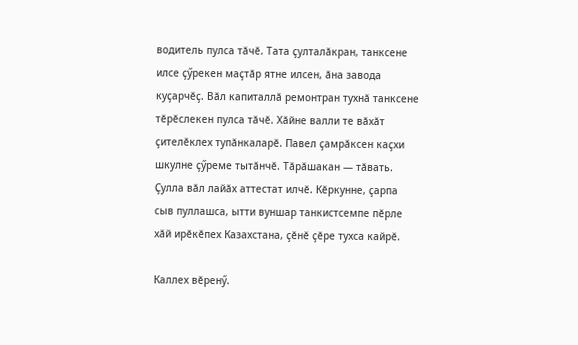водитель пулса тӑчӗ. Тата ҫулталӑкран, танксене илсе ҫӳрекен маҫтӑр ятне илсен, ӑна завода куҫарчӗҫ. Вӑл капиталлӑ ремонтран тухнӑ танксене тӗрӗслекен пулса тӑчӗ. Хӑйне валли те вӑхӑт ҫителӗклех тупӑнкаларӗ. Павел ҫамрӑксен каҫхи шкулне ҫӳреме тытӑнчӗ. Тӑрӑшакан — тӑвать. Ҫулла вӑл лайӑх аттестат илчӗ. Кӗркунне, ҫарпа сыв пуллашса, ытти вуншар танкистсемпе пӗрле хӑй ирӗкӗпех Казахстана, ҫӗнӗ ҫӗре тухса кайрӗ.

Каллех вӗренӳ.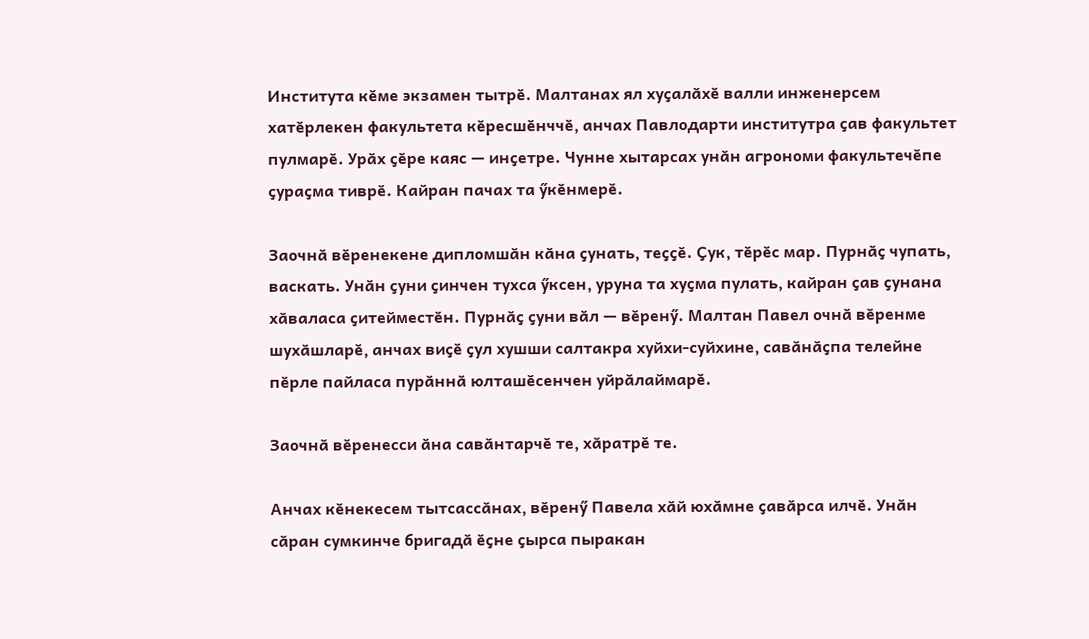Института кӗме экзамен тытрӗ. Малтанах ял хуҫалӑхӗ валли инженерсем хатӗрлекен факультета кӗресшӗнччӗ, анчах Павлодарти институтра ҫав факультет пулмарӗ. Урӑх ҫӗре каяс — инҫетре. Чунне хытарсах унӑн агрономи факультечӗпе ҫураҫма тиврӗ. Кайран пачах та ӳкӗнмерӗ.

Заочнӑ вӗренекене дипломшӑн кӑна ҫунать, теҫҫӗ. Ҫук, тӗрӗс мар. Пурнӑҫ чупать, васкать. Унӑн ҫуни ҫинчен тухса ӳксен, уруна та хуҫма пулать, кайран ҫав ҫунана хӑваласа ҫитейместӗн. Пурнӑҫ ҫуни вӑл — вӗренӳ. Малтан Павел очнӑ вӗренме шухӑшларӗ, анчах виҫӗ ҫул хушши салтакра хуйхи-суйхине, савӑнӑҫпа телейне пӗрле пайласа пурӑннӑ юлташӗсенчен уйрӑлаймарӗ.

Заочнӑ вӗренесси ӑна савӑнтарчӗ те, хӑратрӗ те.

Анчах кӗнекесем тытсассӑнах, вӗренӳ Павела хӑй юхӑмне ҫавӑрса илчӗ. Унӑн сӑран сумкинче бригадӑ ӗҫне ҫырса пыракан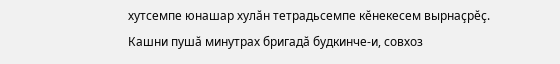хутсемпе юнашар хулӑн тетрадьсемпе кӗнекесем вырнаҫрӗҫ. Кашни пушӑ минутрах бригадӑ будкинче-и, совхоз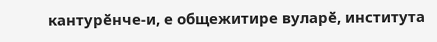кантурӗнче-и, е общежитире вуларӗ, института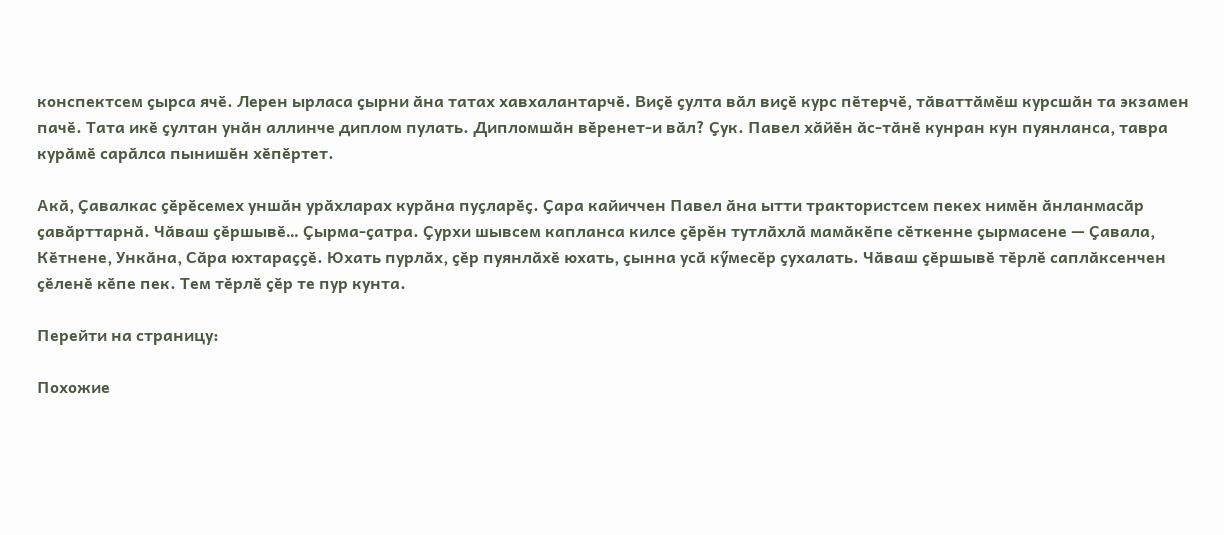конспектсем ҫырса ячӗ. Лерен ырласа ҫырни ӑна татах хавхалантарчӗ. Виҫӗ ҫулта вӑл виҫӗ курс пӗтерчӗ, тӑваттӑмӗш курсшӑн та экзамен пачӗ. Тата икӗ ҫултан унӑн аллинче диплом пулать. Дипломшӑн вӗренет-и вӑл? Ҫук. Павел хӑйӗн ӑс-тӑнӗ кунран кун пуянланса, тавра курӑмӗ сарӑлса пынишӗн хӗпӗртет.

Акӑ, Ҫавалкас ҫӗрӗсемех уншӑн урӑхларах курӑна пуҫларӗҫ. Ҫара кайиччен Павел ӑна ытти трактористсем пекех нимӗн ӑнланмасӑр ҫавӑрттарнӑ. Чӑваш ҫӗршывӗ… Ҫырма-ҫатра. Ҫурхи шывсем капланса килсе ҫӗрӗн тутлӑхлӑ мамӑкӗпе сӗткенне ҫырмасене — Ҫавала, Кӗтнене, Ункӑна, Сӑра юхтараҫҫӗ. Юхать пурлӑх, ҫӗр пуянлӑхӗ юхать, ҫынна усӑ кӳмесӗр ҫухалать. Чӑваш ҫӗршывӗ тӗрлӗ саплӑксенчен ҫӗленӗ кӗпе пек. Тем тӗрлӗ ҫӗр те пур кунта.

Перейти на страницу:

Похожие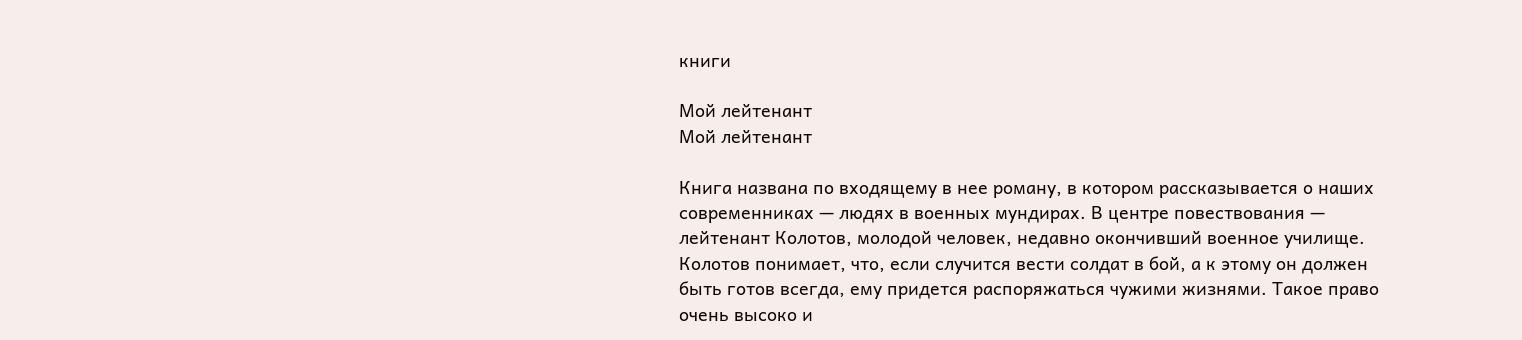книги

Мой лейтенант
Мой лейтенант

Книга названа по входящему в нее роману, в котором рассказывается о наших современниках — людях в военных мундирах. В центре повествования — лейтенант Колотов, молодой человек, недавно окончивший военное училище. Колотов понимает, что, если случится вести солдат в бой, а к этому он должен быть готов всегда, ему придется распоряжаться чужими жизнями. Такое право очень высоко и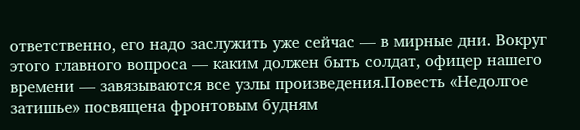ответственно, его надо заслужить уже сейчас — в мирные дни. Вокруг этого главного вопроса — каким должен быть солдат, офицер нашего времени — завязываются все узлы произведения.Повесть «Недолгое затишье» посвящена фронтовым будням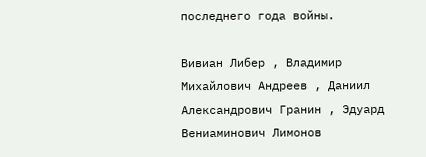последнего года войны.

Вивиан Либер , Владимир Михайлович Андреев , Даниил Александрович Гранин , Эдуард Вениаминович Лимонов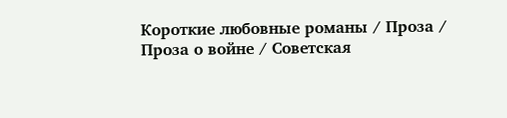Короткие любовные романы / Проза / Проза о войне / Советская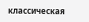классическая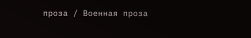проза / Военная проза